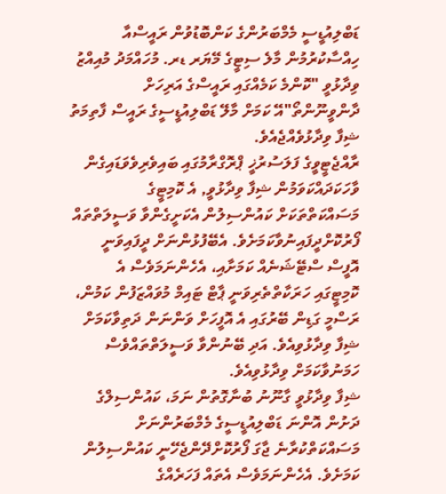ޑަބްލިއުޑީސީ މެމްބަރުންގެ ކަންބޮޑުވުން ރައީސްއާ ހިއްސާކުރުމުން މާލެ ސިޓީގެ މޭޔަރ ޑރ. މުހައްމަދު މުއިއްޒު ވިދާޅުވީ "ކޮންމެ ކަމެއްގައި ރައީސްގެ އަރިހަށް ދާންވީނޫންތޯ"އޭ ކަމަށް މާލޭ ޑަބްލިއުޑީސީގެ ރައީސް ފާތިމަތު ޝިފާ ވިދާޅުވެއްޖެއެވެ.
ރާއްޖެޓީވީގެ ފަލަސުރުޚީ ޕްރޮގްރާމުގައި ބައިވެރިވެވަޑައިގެން ވާހަކަދައްކަވަމުން ޝިފާ ވިދާޅުވީ, އެ ކޮމިޓީގެ މަސައްކަތްތަކަށް ކައުންސިލުން އެކަށީގެންވާ ވަސީލަތްތައް ފޯރުކޮށްދީފައިނުވާކަމަށެވެ. އެބޭފުޅުންނަށް ދީފައިވަނީ އޮފީސް ސްޓޭޝަނެއް ކަމަށާއި، އެހެންނަމަވެސް އެ ކޮމިޓީގައި ހަރަކާތްތެރިވަނީ ޕާޓް ޓައިމް މުވައްޒަފުން ކަމުން، ރަސްމީ ގަޑިން ބޭރުގައި އެ އޮފީހަށް ވަންނަން ދަތިވާކަމަށް ޝިފާ ވިދާޅުވިއެވެ. އަދި ބޭނުންވާ ވަސީލަތްތައްވެސް ހަމަނުވާކަމަށް ވިދާޅުވިއެވެ.
ޝިފާ ވިދާޅުވީ ގާނޫނު ބުނާގޮތުން ނަމަ، ކައުންސިލްގެ ދަށުން އޮންނަ ޑަބްލިއުޑީސީގެ މެމްބަރުންނަށް މަސައްކަތްކުރާނެ ޖާގަ ފޯރުކޮށްދޭންޖެހޭނީ ކައުންސިލުން ކަމަށެވެ. އެހެންނަމަވެސް އެތައް ފަހަރެއްގެ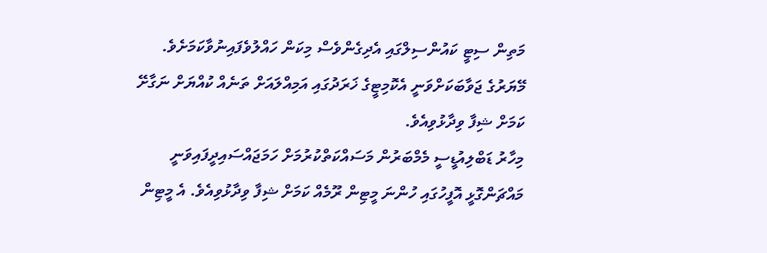މަތިން ސިޓީ ކައުންސިލްގައި އެދިގެންވެސް މިކަން ހައްލުވެފައިނުވާކަމަށެވެ. މޭޔަރުގެ ޖަވާބަކަށްވަނީ އެކޮމިޓީގެ ޚަރަދުގައި އަމިއްލައަށް ތަނެއް ކުއްޔަށް ނަގާށޭ ކަމަށް ޝިފާ ވިދާޅުވިއެވެ.
މިހާރު ޑަބްލިއުޑީސީ މެމްބަރުން މަސައްކަތްކުރުމަށް ހަމަޖައްސައިދީފައިވަނީ މައްޗަންގޮޅީ އޮފީހުގައި ހުންނަ މީޓިން ރޫމެއް ކަމަށް ޝިފާ ވިދާޅުވިއެވެ. އެ މީޓިން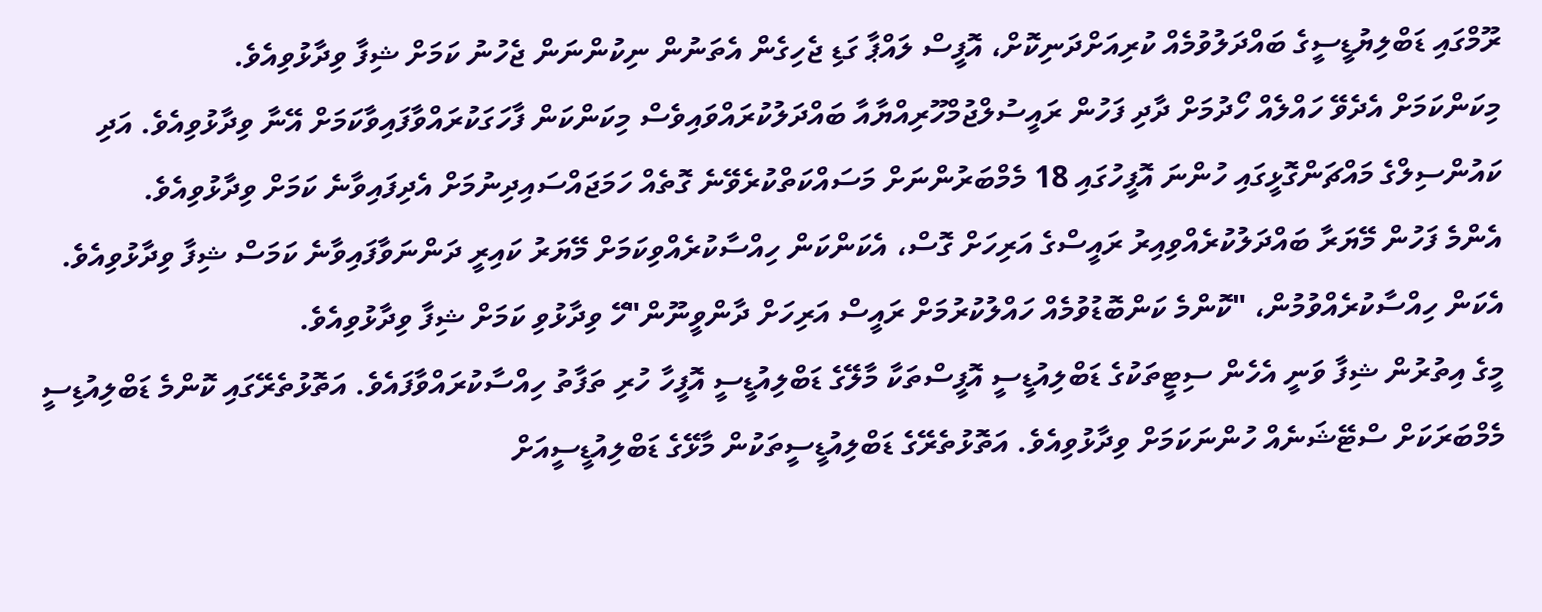ރޫމްގައި ޑަބްލިޔުޑީސީގެ ބައްދަލުވުމެއް ކުރިއަށްދަނިކޮށް، އޮފީސް ލައްޕާ ގަޑި ޖެހިގެން އެތަނުން ނިކުންނަން ޖެހުނު ކަމަށް ޝިފާ ވިދާޅުވިއެވެ.
މިކަންކަމަށް އެދެވޭ ހައްލެއް ހޯދުމަށް ދާދި ފަހުން ރައީސުލްޖުމްހޫރިއްޔާއާ ބައްދަލުކުރައްވައިވެސް މިކަންކަން ފާހަގަކުރައްވާފައިވާކަމަށް އޭނާ ވިދާޅުވިއެވެ. އަދި ކައުންސިލްގެ މައްޗަންގޮޅީގައި ހުންނަ އޮފީހުގައި 18 މެމްބަރުންނަށް މަސައްކަތްކުރެވޭނެ ގޮތެއް ހަމަޖައްސައިދިނުމަށް އެދިފައިވާނެ ކަމަށް ވިދާޅުވިއެވެ.
އެންމެ ފަހުން މޭޔަރާ ބައްދަލުކުރެއްވިއިރު ރައީސްގެ އަރިހަށް ގޮސް، އެކަންކަން ހިއްސާކުރެއްވިކަމަށް މޭޔަރު ކައިރީ ދަންނަވާފައިވާނެ ކަމަސް ޝިފާ ވިދާޅުވިއެވެ. އެކަން ހިއްސާކުރެއްވުމުން، "ކޮންމެ ކަންބޮޑުވުމެއް ހައްލުކުރުމަށް ރައީސް އަރިހަށް ދާންވީނޫން"ހޭ ވިދާޅުވި ކަމަށް ޝިފާ ވިދާޅުވިއެވެ.
މީގެ އިތުރުން ޝިފާ ވަނީ އެހެން ސިޓީތަކުގެ ޑަބްލިއުޑީސީ އޮފީސްތަކާ މާލޭގެ ޑަބްލިއުޑީސީ އޮފީހާ ހުރި ތަފާތު ހިއްސާކުރައްވާފައެވެ. އަތޮޅުތެރޭގައި ކޮންމެ ޑަބްލިއުޑިސީ މެމްބަރަކަށް ސްޓޭޝަނެއް ހުންނަކަމަށް ވިދާޅުވިއެވެ. އަތޮޅުތެރޭގެ ޑަބްލިއުޑީސީތަކުން މާޅޭގެ ޑަބްލިއުޑީސީއަށް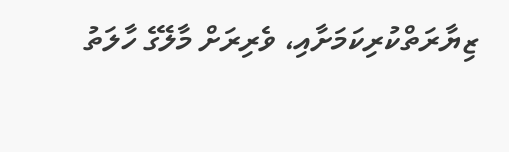ޒިޔާރަތްކުރިކަމަށާއި، ވެރިރަށް މާލޭގެ ހާލަތު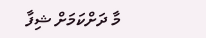މާ ދަށްކަމަށް ޝިފާ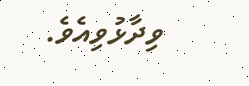ވިދާޅުވިއެވެ.